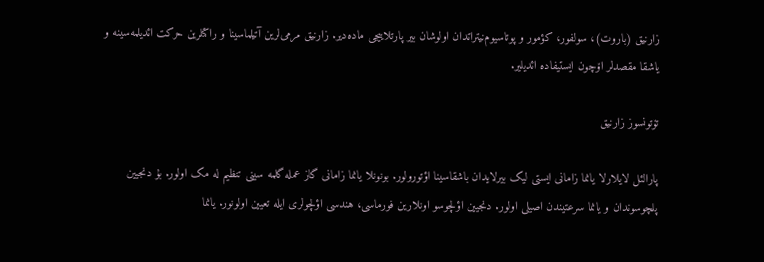زارنیق (باروت)، سولفور، کؤمور و پوتاسیوم‌نیتراتدان اولوشان بیر پارتلاییجی ماده‌دیر. زارنیق مرمی‌لرین آتیلماسینا و راکتلرین حرکت ائدیلمه‌سینه و یاشقا مقصدلر اۆچون ایستیفاده ائدیلیر.

تۆتونسوز زارنیق

پارالئل لایلارلا یانما زامانی ایستی لیک بیرلایدان باشقاسینا اؤتورولور. بونونلا یانما زامانی گاز عمله گلمه سینی تنظیم له مک اولور. بۇ دنجیین پلچوسوندان و یانما سرعتیندن اصیلی اولور. دنجیین اؤلچوسو اونلارین فورماسی، هندسی اؤلچولری ایله تعیین اولونور. یانما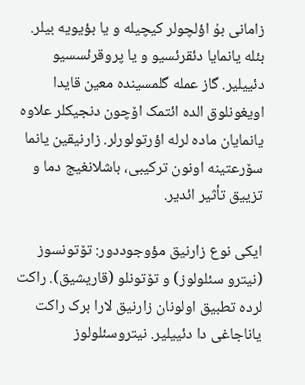زامانی بۇ اؤلچولر کیچیله و یا بؤیویه بیلر. بئله یانمایا دئقرئسیو و یا پروقرئسسیو دئییلیر. گاز عمله گلمسینده معین قایدا اویغونلوق الده ائتمک اۆچون دنجیکلر علاوه یانمایان ماده لرله اؤرتولورلر. زارنیقین یانما سۆرعتینه اونون ترکیبی، باشلانغیج دما و تزییق تأثیر ائدیر.

ایکی نوع زارنیق مؤوجوددور: تۆتونسوز (نیترو سئلولوز) و تۆتونلو (قاریشیق). راکت لرده تطبیق اولونان زارنیق لارا برک راکت یاناجاغی دا دئییلیر. نیتروسئلولوز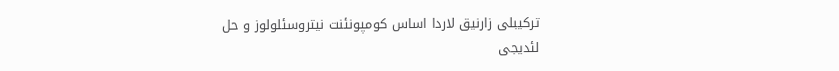ترکیبلی زارنیق لاردا اساس کومپونئنت نیتروسئلولوز و حل لئدیجی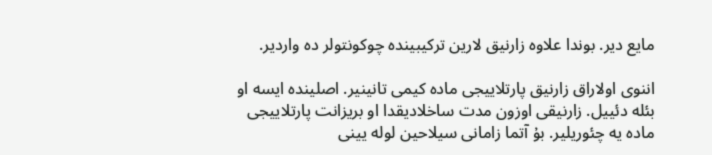مایع دیر. بوندا علاوه زارنیق لارین ترکیبینده چوکونتولر ده واردیر.

اننوی اولاراق زارنیق پارتلاییجی ماده کیمی تانینیر. اصلینده ایسه او بئله دئییل. زارنیقی اوزون مدت ساخلادیقدا او بریزانت پارتلاییجی ماده یه چئوریلیر. بۇ آتما زامانی سیلاحین لوله یینی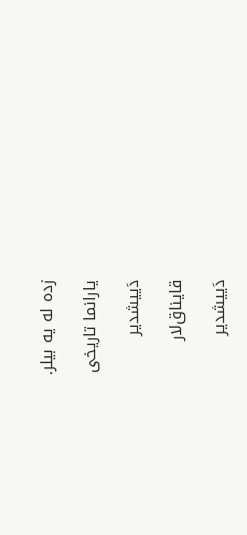زده له یه بیلر.

یارانما تاریخی

دَییشدیر

قایناق‌لار

دَییشدیر